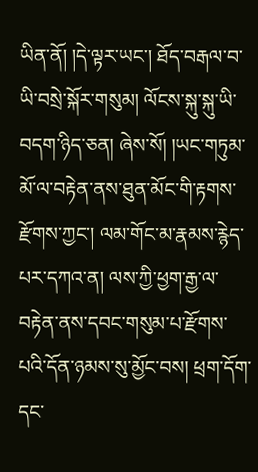ཡིན་ནོ། །དེ་ལྟར་ཡང་། ཐོད་བརྒལ་བ་ཡི་བསྲེ་སྐོར་གསུམ། ལོངས་སྐུ་སྐུ་ཡི་བདག་ཉིད་ཅན། ཞེས་སོ། །ཡང་གཏུམ་མོ་ལ་བརྟེན་ནས་ཐུན་མོང་གི་རྟགས་རྫོགས་ཀྱང་། ལམ་གོང་མ་རྣམས་རྙེད་པར་དཀའ་ན། ལས་ཀྱི་ཕྱག་རྒྱ་ལ་བརྟེན་ནས་དབང་གསུམ་པ་རྫོགས་པའི་དོན་ཉམས་སུ་མྱོང་བས། ཕྲག་དོག་དང་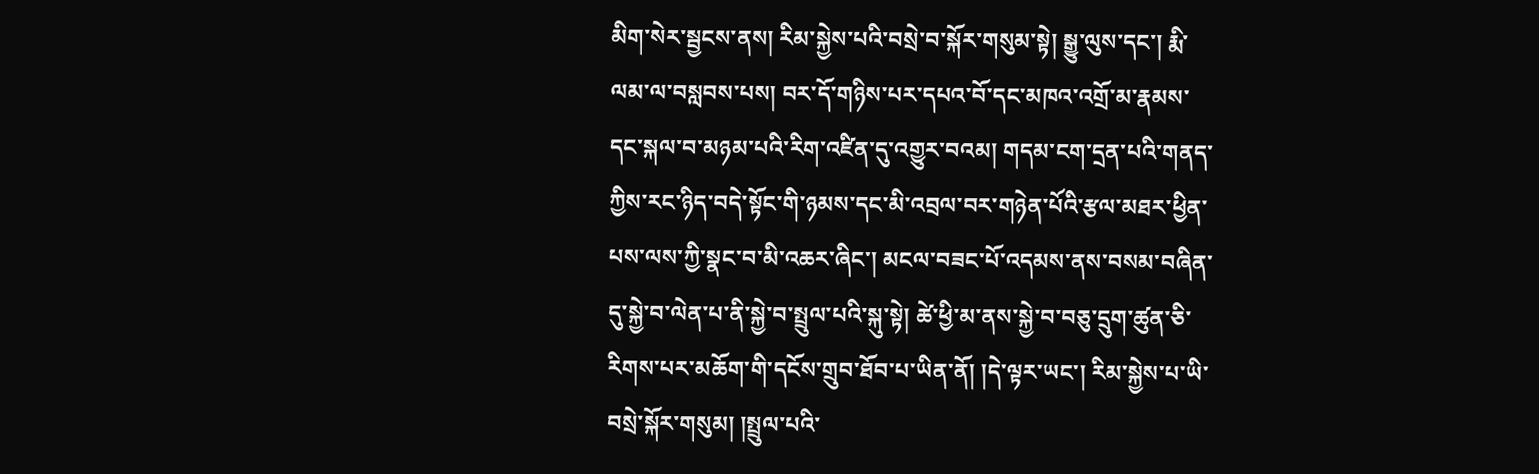མིག་སེར་སྦྱངས་ནས། རིམ་སྐྱེས་པའི་བསྲེ་བ་སྐོར་གསུམ་སྟེ། སྒྱུ་ལུས་དང་། རྨི་ལམ་ལ་བསླབས་པས། བར་དོ་གཉིས་པར་དཔའ་བོ་དང་མཁའ་འགྲོ་མ་རྣམས་དང་སྐལ་བ་མཉམ་པའི་རིག་འཛིན་དུ་འགྱུར་བའམ། གདམ་ངག་དྲན་པའི་གནད་ཀྱིས་རང་ཉིད་བདེ་སྟོང་གི་ཉམས་དང་མི་འབྲལ་བར་གཉེན་པོའི་རྩལ་མཐར་ཕྱིན་པས་ལས་ཀྱི་སྣང་བ་མི་འཆར་ཞིང་། མངལ་བཟང་པོ་འདམས་ནས་བསམ་བཞིན་དུ་སྐྱེ་བ་ལེན་པ་ནི་སྐྱེ་བ་སྤྲུལ་པའི་སྐུ་སྟེ། ཚེ་ཕྱི་མ་ནས་སྐྱེ་བ་བཅུ་དྲུག་ཚུན་ཅི་རིགས་པར་མཆོག་གི་དངོས་གྲུབ་ཐོབ་པ་ཡིན་ནོ། །དེ་ལྟར་ཡང་། རིམ་སྐྱེས་པ་ཡི་བསྲེ་སྐོར་གསུམ། །སྤྲུལ་པའི་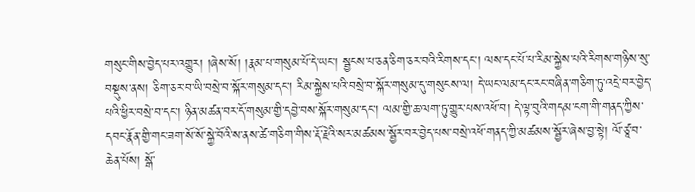གསུང་གིས་བྱེད་པར་འགྱུར། །ཞེས་སོ། །རྣམ་པ་གསུམ་པོ་དེ་ཡང་། སྦྱངས་པ་ཅན་ཅིག་ཅར་བའི་རིགས་དང་། ལས་དང་པོ་པ་རིམ་སྐྱེས་པའི་རིགས་གཉིས་སུ་བསྡུས་ནས། ཅིག་ཅར་བ་ཡི་བསྲེ་བ་སྐོར་གསུམ་དང་། རིམ་སྐྱེས་པའི་བསྲེ་བ་སྐོར་གསུམ་དུ་གསུངས་ལ། དེ་ཡང་ལམ་དང་རང་བཞིན་གཅིག་ཏུ་འདྲེ་བར་བྱེད་པའི་ཕྱིར་བསྲེ་བ་དང་། ཉིན་མཚན་བར་དོ་གསུམ་གྱི་དབྱེ་བས་སྐོར་གསུམ་དང་། ལམ་གྱི་ཆ་ལག་ཏུ་གྱུར་པས་འཕོ་བ། དེ་ལྟ་བུའི་གདམ་ངག་གི་གནད་ཀྱིས་དབང་རྣོན་གྱི་གང་ཟག་སོ་སོ་སྐྱེ་བོའི་ས་ནས་ཚེ་གཅིག་གིས་རྡོ་རྗེའི་སར་མཚམས་སྦྱོར་བར་བྱེད་པས་བསྲེ་འཕོ་གནད་ཀྱི་མཚམས་སྦྱོར་ཞེས་བྱ་སྟེ། ལོ་ཙཱ་བ་ཆེན་པོས། སྒོ་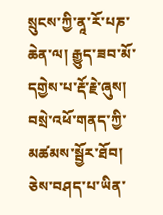སྲུངས་ཀྱི་ནཱ་རོ་པཎ་ཆེན་ལ། རྒྱུད་ཟབ་མོ་དགྱེས་པ་རྡོ་རྗེ་ཞུས། བསྲེ་འཕོ་གནད་ཀྱི་མཚམས་སྦྱོར་ཐོབ། ཅེས་བཤད་པ་ཡིན་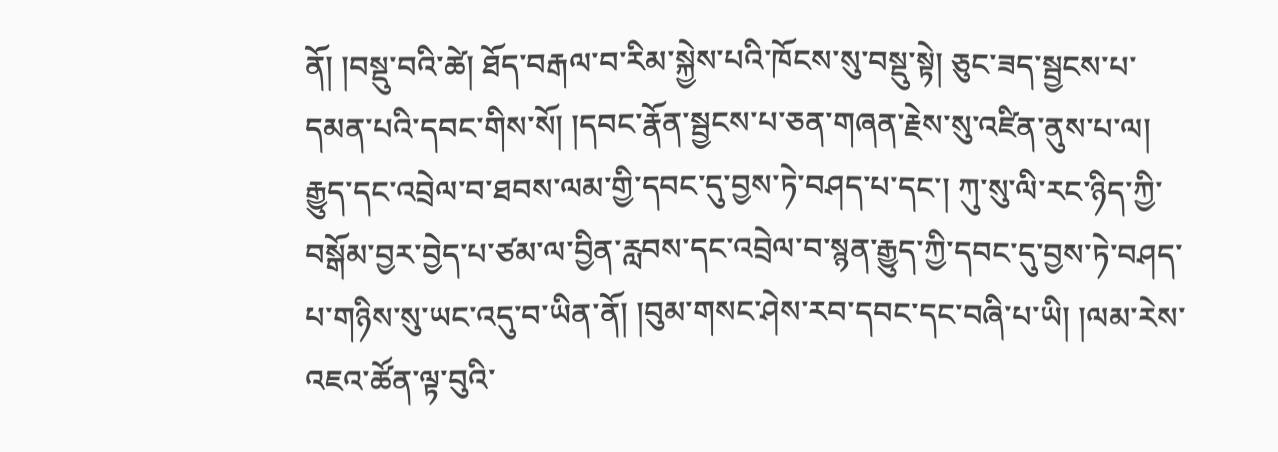ནོ། །བསྡུ་བའི་ཚེ། ཐོད་བརྒལ་བ་རིམ་སྐྱེས་པའི་ཁོངས་སུ་བསྡུ་སྟེ། ཅུང་ཟད་སྦྱངས་པ་དམན་པའི་དབང་གིས་སོ། །དབང་རྣོན་སྦྱངས་པ་ཅན་གཞན་རྗེས་སུ་འཛིན་ནུས་པ་ལ། རྒྱུད་དང་འབྲེལ་བ་ཐབས་ལམ་གྱི་དབང་དུ་བྱས་ཏེ་བཤད་པ་དང་། ཀུ་སུ་ལི་རང་ཉིད་ཀྱི་བསྒོམ་བྱར་བྱེད་པ་ཙམ་ལ་བྱིན་རླབས་དང་འབྲེལ་བ་སྙན་རྒྱུད་ཀྱི་དབང་དུ་བྱས་ཏེ་བཤད་པ་གཉིས་སུ་ཡང་འདུ་བ་ཡིན་ནོ། །བུམ་གསང་ཤེས་རབ་དབང་དང་བཞི་པ་ཡི། །ལམ་རེས་འཇའ་ཚོན་ལྟ་བུའི་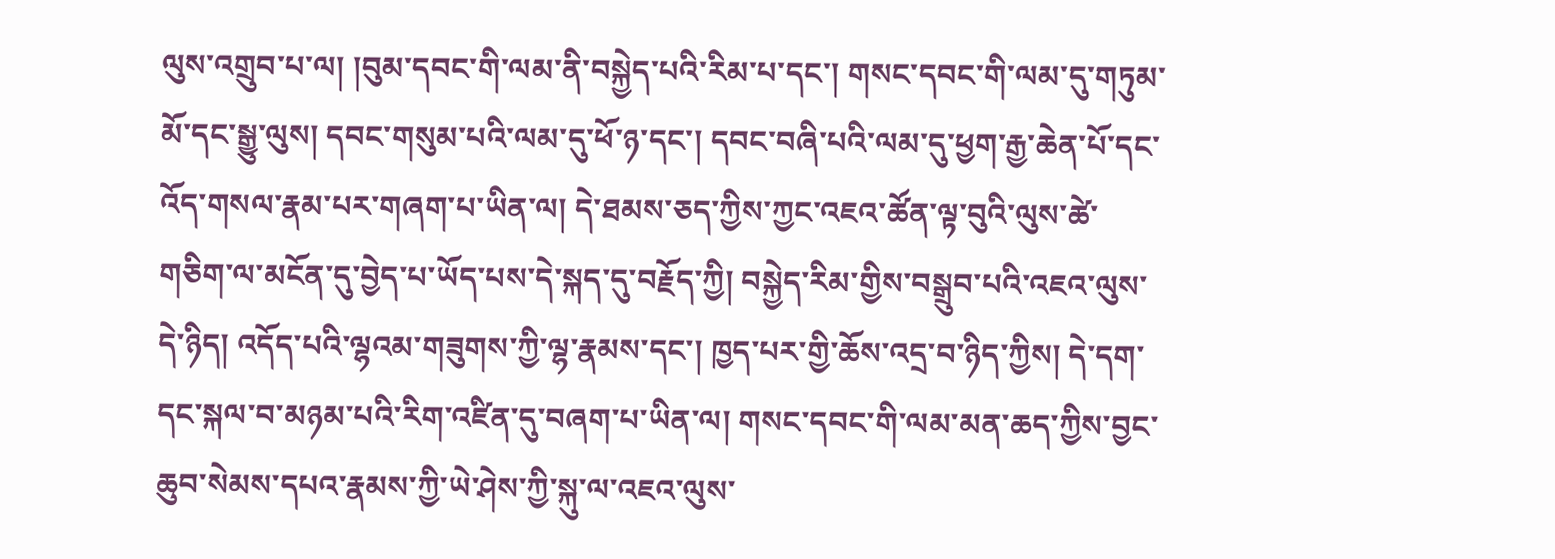ལུས་འགྲུབ་པ་ལ། །བུམ་དབང་གི་ལམ་ནི་བསྐྱེད་པའི་རིམ་པ་དང་། གསང་དབང་གི་ལམ་དུ་གཏུམ་མོ་དང་སྒྱུ་ལུས། དབང་གསུམ་པའི་ལམ་དུ་ཕོ་ཉ་དང་། དབང་བཞི་པའི་ལམ་དུ་ཕྱག་རྒྱ་ཆེན་པོ་དང་འོད་གསལ་རྣམ་པར་གཞག་པ་ཡིན་ལ། དེ་ཐམས་ཅད་ཀྱིས་ཀྱང་འཇའ་ཚོན་ལྟ་བུའི་ལུས་ཚེ་གཅིག་ལ་མངོན་དུ་བྱེད་པ་ཡོད་པས་དེ་སྐད་དུ་བརྗོད་ཀྱི། བསྐྱེད་རིམ་གྱིས་བསྒྲུབ་པའི་འཇའ་ལུས་དེ་ཉིད། འདོད་པའི་ལྷའམ་གཟུགས་ཀྱི་ལྷ་རྣམས་དང་། ཁྱད་པར་གྱི་ཆོས་འདྲ་བ་ཉིད་ཀྱིས། དེ་དག་དང་སྐལ་བ་མཉམ་པའི་རིག་འཛིན་དུ་བཞག་པ་ཡིན་ལ། གསང་དབང་གི་ལམ་མན་ཆད་ཀྱིས་བྱང་ཆུབ་སེམས་དཔའ་རྣམས་ཀྱི་ཡེ་ཤེས་ཀྱི་སྐུ་ལ་འཇའ་ལུས་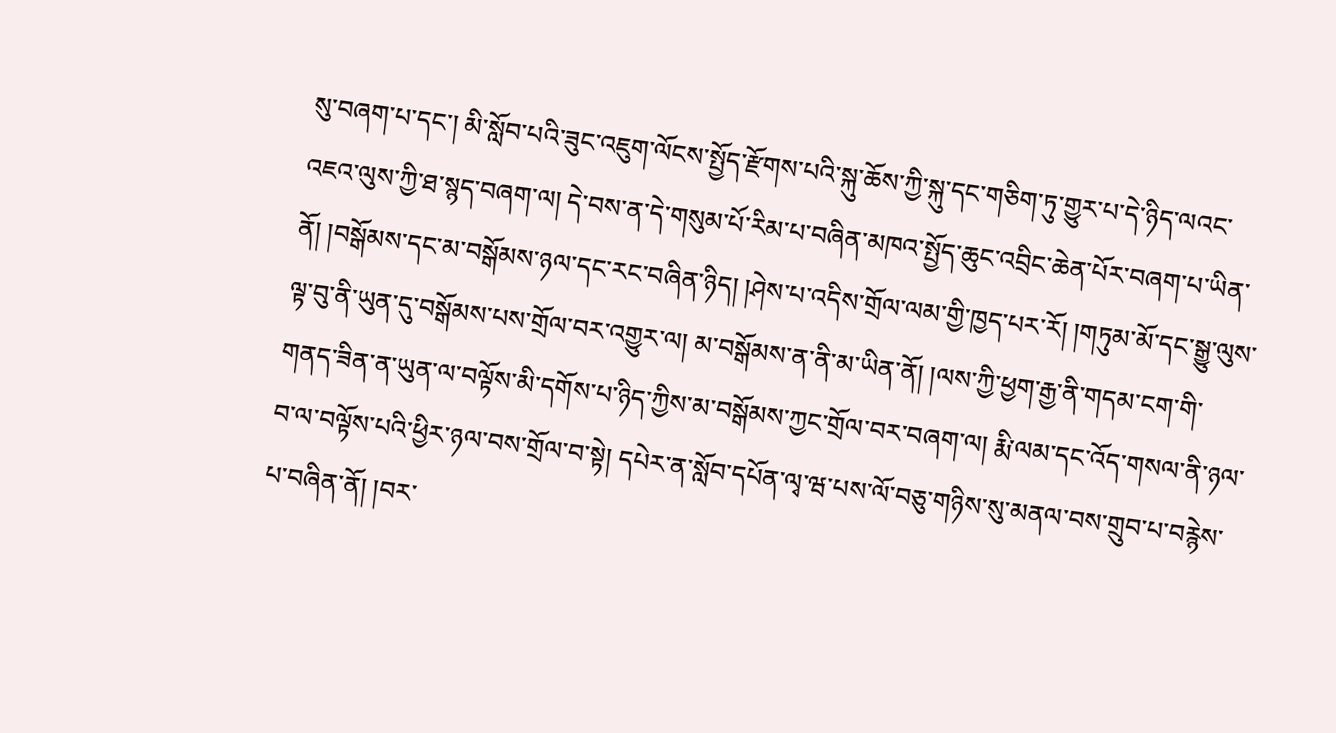སུ་བཞག་པ་དང་། མི་སློབ་པའི་ཟུང་འཇུག་ལོངས་སྤྱོད་རྫོགས་པའི་སྐུ་ཆོས་ཀྱི་སྐུ་དང་གཅིག་ཏུ་གྱུར་པ་དེ་ཉིད་ལའང་འཇའ་ལུས་ཀྱི་ཐ་སྙད་བཞག་ལ། དེ་བས་ན་དེ་གསུམ་པོ་རིམ་པ་བཞིན་མཁའ་སྤྱོད་ཆུང་འབྲིང་ཆེན་པོར་བཞག་པ་ཡིན་ནོ། །བསྒོམས་དང་མ་བསྒོམས་ཉལ་དང་རང་བཞིན་ཉིད། །ཤེས་པ་འདིས་གྲོལ་ལམ་གྱི་ཁྱད་པར་རོ། །གཏུམ་མོ་དང་སྒྱུ་ལུས་ལྟ་བུ་ནི་ཡུན་དུ་བསྒོམས་པས་གྲོལ་བར་འགྱུར་ལ། མ་བསྒོམས་ན་ནི་མ་ཡིན་ནོ། །ལས་ཀྱི་ཕྱག་རྒྱ་ནི་གདམ་ངག་གི་གནད་ཟིན་ན་ཡུན་ལ་བལྟོས་མི་དགོས་པ་ཉིད་ཀྱིས་མ་བསྒོམས་ཀྱང་གྲོལ་བར་བཞག་ལ། རྨི་ལམ་དང་འོད་གསལ་ནི་ཉལ་བ་ལ་བལྟོས་པའི་ཕྱིར་ཉལ་བས་གྲོལ་བ་སྟེ། དཔེར་ན་སློབ་དཔོན་ལྭ་ཝ་པས་ལོ་བཅུ་གཉིས་སུ་མནལ་བས་གྲུབ་པ་བརྙེས་པ་བཞིན་ནོ། །བར་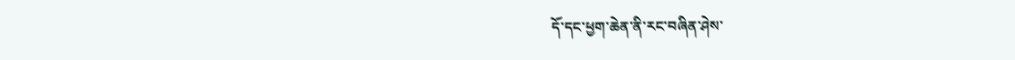དོ་དང་ཕྱག་ཆེན་ནི་རང་བཞིན་ཤེས་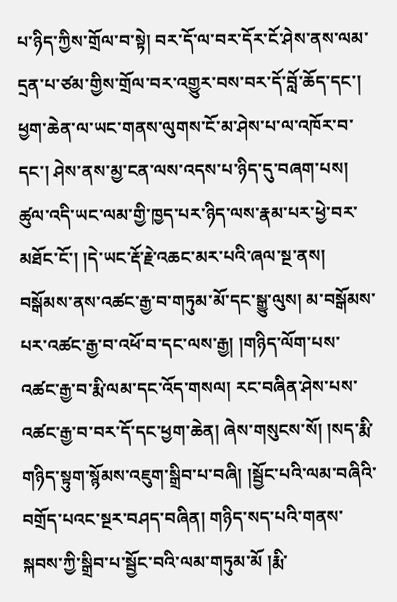པ་ཉིད་ཀྱིས་གྲོལ་བ་སྟེ། བར་དོ་ལ་བར་དོར་ངོ་ཤེས་ནས་ལམ་དྲན་པ་ཙམ་གྱིས་གྲོལ་བར་འགྱུར་བས་བར་དོ་བློ་ཆོད་དང་། ཕྱག་ཆེན་ལ་ཡང་གནས་ལུགས་ངོ་མ་ཤེས་པ་ལ་འཁོར་བ་དང་། ཤེས་ནས་མྱ་ངན་ལས་འདས་པ་ཉིད་དུ་བཞག་པས། ཚུལ་འདི་ཡང་ལམ་གྱི་ཁྱད་པར་ཉིད་ལས་རྣམ་པར་ཕྱེ་བར་མཐོང་ངོ་། །དེ་ཡང་རྡོ་རྗེ་འཆང་མར་པའི་ཞལ་སྔ་ནས། བསྒོམས་ནས་འཚང་རྒྱ་བ་གཏུམ་མོ་དང་སྒྱུ་ལུས། མ་བསྒོམས་པར་འཚང་རྒྱ་བ་འཕོ་བ་དང་ལས་རྒྱ། །གཉིད་ལོག་པས་འཚང་རྒྱ་བ་རྨི་ལམ་དང་འོད་གསལ། རང་བཞིན་ཤེས་པས་འཚང་རྒྱ་བ་བར་དོ་དང་ཕྱག་ཆེན། ཞེས་གསུངས་སོ། །སད་རྨི་གཉིད་སྟུག་སྙོམས་འཇུག་སྒྲིབ་པ་བཞི། །སྦྱོང་པའི་ལམ་བཞིའི་བགྲོད་པའང་སྔར་བཤད་བཞིན། གཉིད་སད་པའི་གནས་སྐབས་ཀྱི་སྒྲིབ་པ་སྦྱོང་བའི་ལམ་གཏུམ་མོ །རྨི་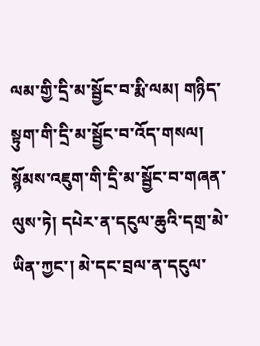ལམ་གྱི་དྲི་མ་སྦྱོང་བ་རྨི་ལམ། གཉིད་སྟུག་གི་དྲི་མ་སྦྱོང་བ་འོད་གསལ། སྙོམས་འཇུག་གི་དྲི་མ་སྦྱོང་བ་གཞན་ལུས་ཏེ། དཔེར་ན་དངུལ་ཆུའི་དགྲ་མེ་ཡིན་ཀྱང་། མེ་དང་བྲལ་ན་དངུལ་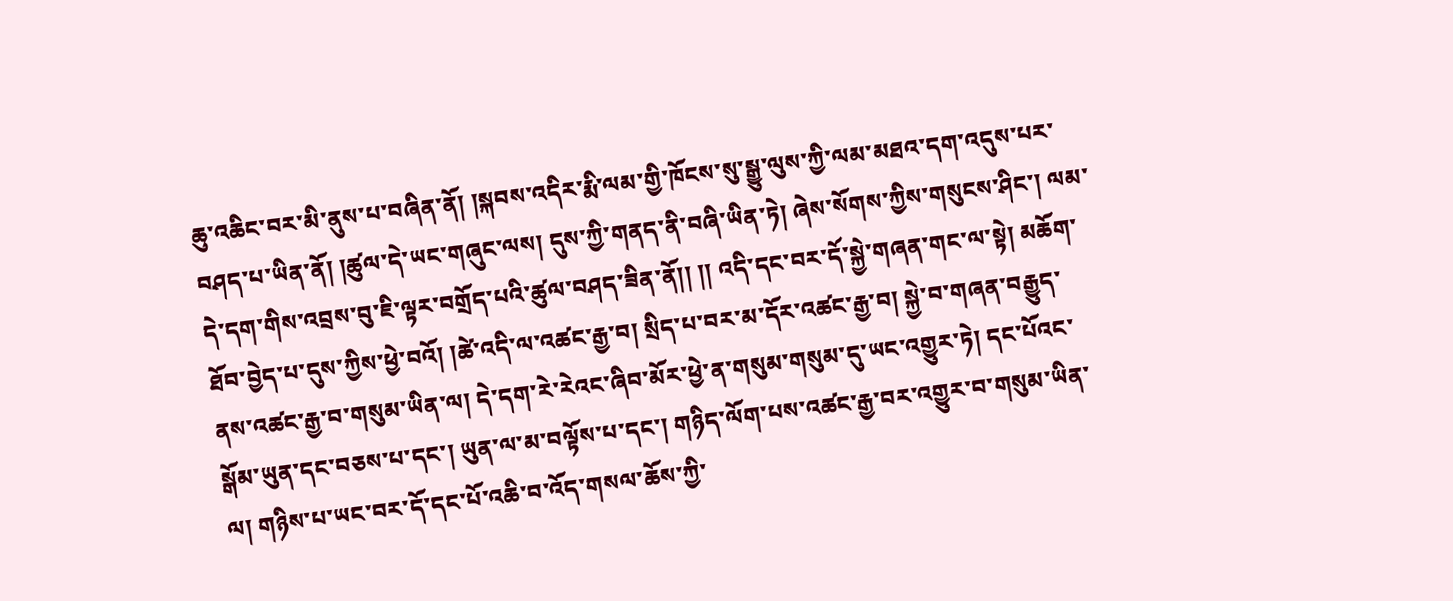ཆུ་འཆིང་བར་མི་ནུས་པ་བཞིན་ནོ། །སྐབས་འདིར་རྨི་ལམ་གྱི་ཁོངས་སུ་སྒྱུ་ལུས་ཀྱི་ལམ་མཐའ་དག་འདུས་པར་བཤད་པ་ཡིན་ནོ། །ཚུལ་དེ་ཡང་གཞུང་ལས། དུས་ཀྱི་གནད་ནི་བཞི་ཡིན་ཏེ། ཞེས་སོགས་ཀྱིས་གསུངས་ཤིང་། ལམ་དེ་དག་གིས་འབྲས་བུ་ཇི་ལྟར་བགྲོད་པའི་ཚུལ་བཤད་ཟིན་ནོ།། །། འདི་དང་བར་དོ་སྐྱེ་གཞན་གང་ལ་སྟེ། མཆོག་ཐོབ་བྱེད་པ་དུས་ཀྱིས་ཕྱེ་བའོ། །ཚེ་འདི་ལ་འཚང་རྒྱ་བ། སྲིད་པ་བར་མ་དོར་འཚང་རྒྱ་བ། སྐྱེ་བ་གཞན་བརྒྱུད་ནས་འཚང་རྒྱ་བ་གསུམ་ཡིན་ལ། དེ་དག་རེ་རེའང་ཞིབ་མོར་ཕྱེ་ན་གསུམ་གསུམ་དུ་ཡང་འགྱུར་ཏེ། དང་པོའང་སྒོམ་ཡུན་དང་བཅས་པ་དང་། ཡུན་ལ་མ་བལྟོས་པ་དང་། གཉིད་ལོག་པས་འཚང་རྒྱ་བར་འགྱུར་བ་གསུམ་ཡིན་ལ། གཉིས་པ་ཡང་བར་དོ་དང་པོ་འཆི་བ་འོད་གསལ་ཆོས་ཀྱི་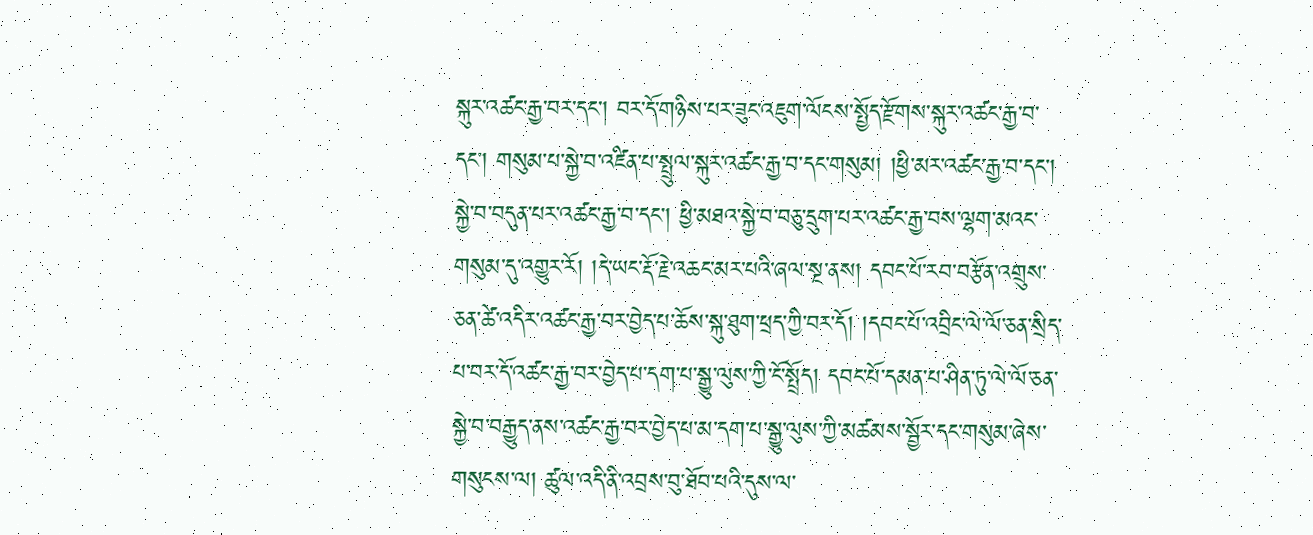སྐུར་འཚང་རྒྱ་བར་དང་། བར་དོ་གཉིས་པར་ཟུང་འཇུག་ལོངས་སྤྱོད་རྫོགས་སྐུར་འཚང་རྒྱ་བ་དང་། གསུམ་པ་སྐྱེ་བ་འཛིན་པ་སྤྲུལ་སྐུར་འཚང་རྒྱ་བ་དང་གསུམ། །ཕྱི་མར་འཚང་རྒྱ་བ་དང་། སྐྱེ་བ་བདུན་པར་འཚང་རྒྱ་བ་དང་། ཕྱི་མཐའ་སྐྱེ་བ་བཅུ་དྲུག་པར་འཚང་རྒྱ་བས་ལྷག་མའང་གསུམ་དུ་འགྱུར་རོ། །དེ་ཡང་རྡོ་རྗེ་འཆང་མར་པའི་ཞལ་སྔ་ནས། དབང་པོ་རབ་བརྩོན་འགྲུས་ཅན་ཚེ་འདིར་འཚང་རྒྱ་བར་བྱེད་པ་ཆོས་སྐུ་ཐུག་ཕྲད་ཀྱི་བར་དོ། །དབང་པོ་འབྲིང་ལེ་ལོ་ཅན་སྲིད་པ་བར་དོ་འཚང་རྒྱ་བར་བྱེད་པ་དག་པ་སྒྱུ་ལུས་ཀྱི་ངོ་སྤྲོད། དབང་པོ་དམན་པ་ཤིན་ཏུ་ལེ་ལོ་ཅན་སྐྱེ་བ་བརྒྱུད་ནས་འཚང་རྒྱ་བར་བྱེད་པ་མ་དག་པ་སྒྱུ་ལུས་ཀྱི་མཚམས་སྦྱོར་དང་གསུམ་ཞེས་གསུངས་ལ། ཚུལ་འདི་ནི་འབྲས་བུ་ཐོབ་པའི་དུས་ལ་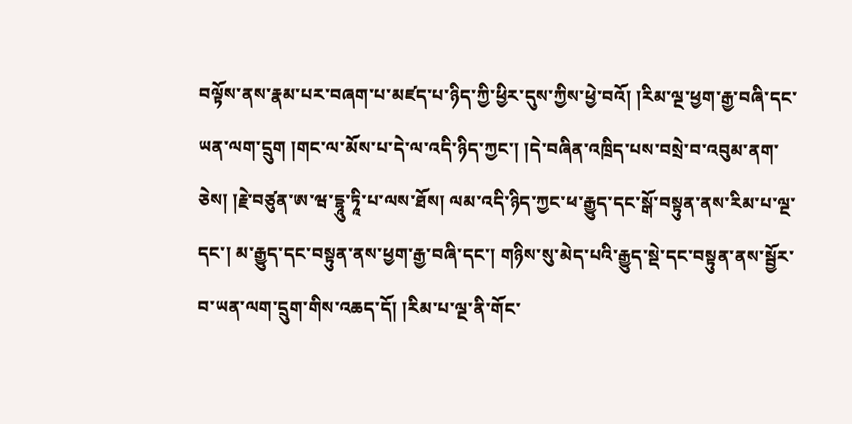བལྟོས་ནས་རྣམ་པར་བཞག་པ་མཛད་པ་ཉིད་ཀྱི་ཕྱིར་དུས་ཀྱིས་ཕྱེ་བའོ། །རིམ་ལྔ་ཕྱག་རྒྱ་བཞི་དང་ཡན་ལག་དྲུག །གང་ལ་མོས་པ་དེ་ལ་འདི་ཉིད་ཀྱང་། །དེ་བཞིན་འཁྲིད་པས་བསྲེ་བ་འབུམ་ནག་ཅེས། །རྗེ་བཙུན་ཨ་ཝ་དྷཱུ་ཏཱི་པ་ལས་ཐོས། ལམ་འདི་ཉིད་ཀྱང་ཕ་རྒྱུད་དང་སྒོ་བསྟུན་ནས་རིམ་པ་ལྔ་དང་། མ་རྒྱུད་དང་བསྟུན་ནས་ཕྱག་རྒྱ་བཞི་དང་། གཉིས་སུ་མེད་པའི་རྒྱུད་སྡེ་དང་བསྟུན་ནས་སྦྱོར་བ་ཡན་ལག་དྲུག་གིས་འཆད་དོ། །རིམ་པ་ལྔ་ནི་གོང་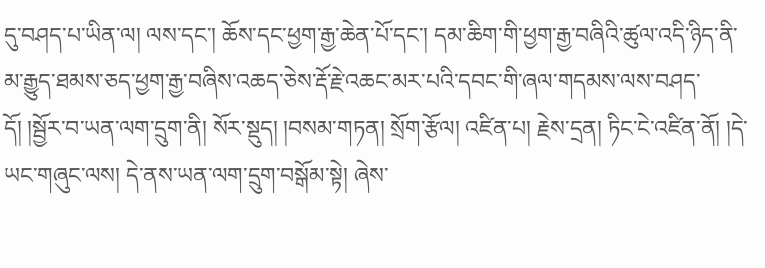དུ་བཤད་པ་ཡིན་ལ། ལས་དང་། ཆོས་དང་ཕྱག་རྒྱ་ཆེན་པོ་དང་། དམ་ཆིག་གི་ཕྱག་རྒྱ་བཞིའི་ཚུལ་འདི་ཉིད་ནི་མ་རྒྱུད་ཐམས་ཅད་ཕྱག་རྒྱ་བཞིས་འཆད་ཅེས་རྡོ་རྗེ་འཆང་མར་པའི་དབང་གི་ཞལ་གདམས་ལས་བཤད་དོ། །སྦྱོར་བ་ཡན་ལག་དྲུག་ནི། སོར་སྡུད། །བསམ་གཏན། སྲོག་རྩོལ། འཛིན་པ། རྗེས་དྲན། ཏིང་ངེ་འཛིན་ནོ། །དེ་ཡང་གཞུང་ལས། དེ་ནས་ཡན་ལག་དྲུག་བསྒོམ་སྟེ། ཞེས་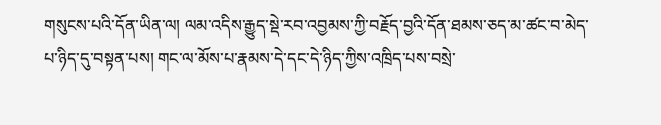གསུངས་པའི་དོན་ཡིན་ལ། ལམ་འདིས་རྒྱུད་སྡེ་རབ་འབྱམས་ཀྱི་བརྗོད་བྱའི་དོན་ཐམས་ཅད་མ་ཚང་བ་མེད་པ་ཉིད་དུ་བསྟན་པས། གང་ལ་མོས་པ་རྣམས་དེ་དང་དེ་ཉིད་ཀྱིས་འཁྲིད་པས་བསྲེ་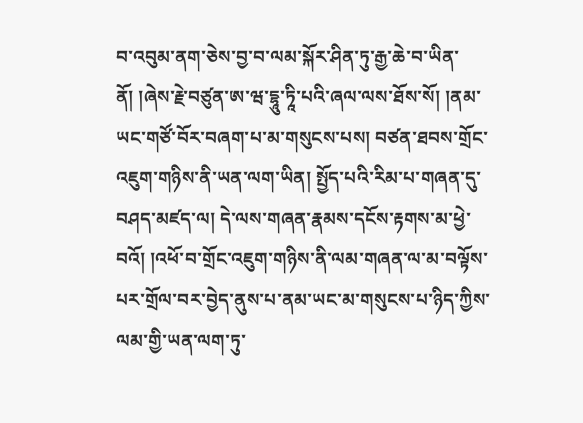བ་འབུམ་ནག་ཅེས་བྱ་བ་ལམ་སྐོར་ཤིན་ཏུ་རྒྱ་ཆེ་བ་ཡིན་ནོ། །ཞེས་རྗེ་བཙུན་ཨ་ཝ་དྷཱུ་ཏཱི་པའི་ཞལ་ལས་ཐོས་སོ། །ནམ་ཡང་གཙོ་བོར་བཞག་པ་མ་གསུངས་པས། བཙན་ཐབས་གྲོང་འཇུག་གཉིས་ནི་ཡན་ལག་ཡིན། སྤྱོད་པའི་རིམ་པ་གཞན་དུ་བཤད་མཛད་ལ། དེ་ལས་གཞན་རྣམས་དངོས་རྟགས་མ་ཕྱེ་བའོ། །འཕོ་བ་གྲོང་འཇུག་གཉིས་ནི་ལམ་གཞན་ལ་མ་བལྟོས་པར་གྲོལ་བར་བྱེད་ནུས་པ་ནམ་ཡང་མ་གསུངས་པ་ཉིད་ཀྱིས་ལམ་གྱི་ཡན་ལག་ཏུ་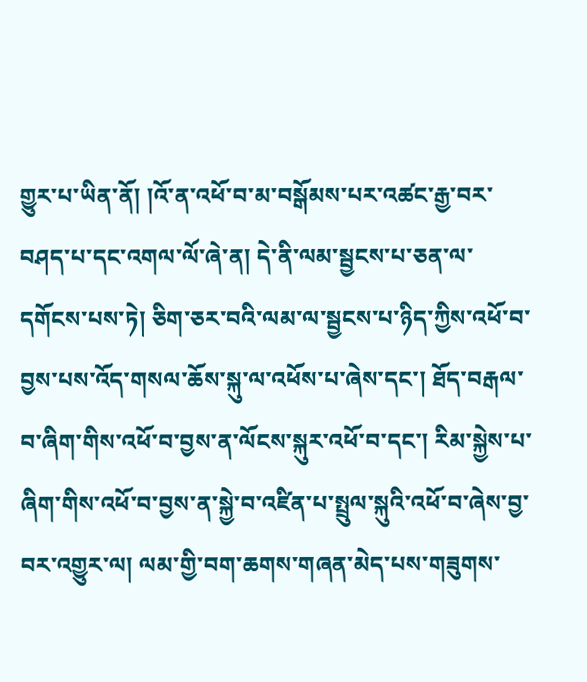གྱུར་པ་ཡིན་ནོ། །འོ་ན་འཕོ་བ་མ་བསྒོམས་པར་འཚང་རྒྱ་བར་བཤད་པ་དང་འགལ་ལོ་ཞེ་ན། དེ་ནི་ལམ་སྦྱངས་པ་ཅན་ལ་དགོངས་པས་ཏེ། ཅིག་ཅར་བའི་ལམ་ལ་སྦྱངས་པ་ཉིད་ཀྱིས་འཕོ་བ་བྱས་པས་འོད་གསལ་ཆོས་སྐུ་ལ་འཕོས་པ་ཞེས་དང་། ཐོད་བརྒལ་བ་ཞིག་གིས་འཕོ་བ་བྱས་ན་ལོངས་སྐུར་འཕོ་བ་དང་། རིམ་སྐྱེས་པ་ཞིག་གིས་འཕོ་བ་བྱས་ན་སྐྱེ་བ་འཛིན་པ་སྤྲུལ་སྐུའི་འཕོ་བ་ཞེས་བྱ་བར་འགྱུར་ལ། ལམ་གྱི་བག་ཆགས་གཞན་མེད་པས་གཟུགས་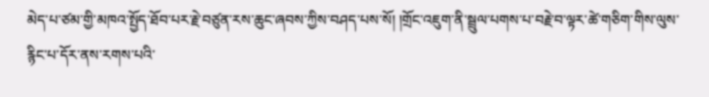མེད་པ་ཙམ་གྱི་མཁའ་སྤྱོད་ཐོབ་པར་རྗེ་བཙུན་རས་ཆུང་ཞབས་ཀྱིས་བཤད་པས་སོ། །གྲོང་འཇུག་ནི་སྦྲུལ་པགས་པ་བརྗེ་བ་ལྟར་ཚེ་གཅིག་གིས་ལུས་རྙིང་པ་དོར་ནས་རགས་པའི་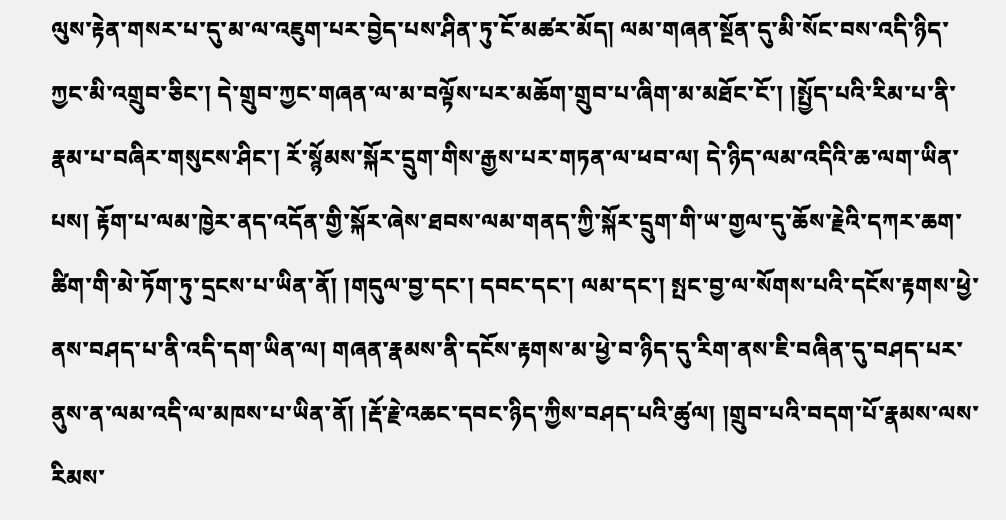ལུས་རྟེན་གསར་པ་དུ་མ་ལ་འཇུག་པར་བྱེད་པས་ཤིན་ཏུ་ངོ་མཚར་མོད། ལམ་གཞན་སྔོན་དུ་མི་སོང་བས་འདི་ཉིད་ཀྱང་མི་འགྲུབ་ཅིང་། དེ་གྲུབ་ཀྱང་གཞན་ལ་མ་བལྟོས་པར་མཆོག་གྲུབ་པ་ཞིག་མ་མཐོང་ངོ་། །སྤྱོད་པའི་རིམ་པ་ནི་རྣམ་པ་བཞིར་གསུངས་ཤིང་། རོ་སྙོམས་སྐོར་དྲུག་གིས་རྒྱས་པར་གཏན་ལ་ཕབ་ལ། དེ་ཉིད་ལམ་འདིའི་ཆ་ལག་ཡིན་པས། རྟོག་པ་ལམ་ཁྱེར་ནད་འདོན་གྱི་སྐོར་ཞེས་ཐབས་ལམ་གནད་ཀྱི་སྐོར་དྲུག་གི་ཡ་གྱལ་དུ་ཆོས་རྗེའི་དཀར་ཆག་ཚིག་གི་མེ་ཏོག་ཏུ་དྲངས་པ་ཡིན་ནོ། །གདུལ་བྱ་དང་། དབང་དང་། ལམ་དང་། སྤང་བྱ་ལ་སོགས་པའི་དངོས་རྟགས་ཕྱེ་ནས་བཤད་པ་ནི་འདི་དག་ཡིན་ལ། གཞན་རྣམས་ནི་དངོས་རྟགས་མ་ཕྱེ་བ་ཉིད་དུ་རིག་ནས་ཇི་བཞིན་དུ་བཤད་པར་ནུས་ན་ལམ་འདི་ལ་མཁས་པ་ཡིན་ནོ། །རྡོ་རྗེ་འཆང་དབང་ཉིད་ཀྱིས་བཤད་པའི་ཚུལ། །གྲུབ་པའི་བདག་པོ་རྣམས་ལས་རིམས་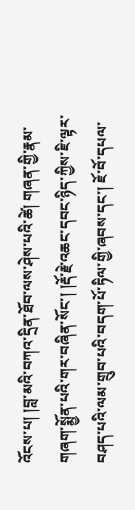འོངས་པ། །བླ་མའི་བཀའ་དྲིན་ཐོབ་ལས་ཤེས་པའི་ཚེ། གཞན་གྱི་རྣམ་གཞག་སྨྱོན་པའི་གར་བཞིན་སོང་། །རྡོ་རྗེ་འཆང་དབང་ཉིད་ཀྱིས་ཇི་ལྟར་བཤད་པའི་ལམ་གྲུབ་པའི་བདག་པོ་ཏིལ་གྱི་ཞབས་དང་། ཇོ་བོ་དཔལ་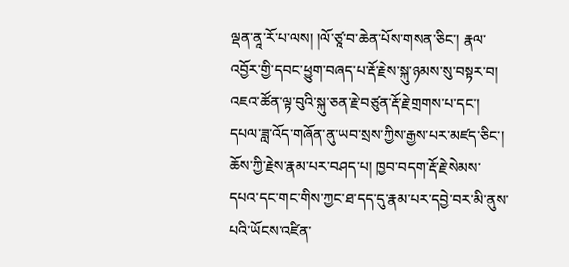ལྡན་ནཱ་རོ་པ་ལས། །ལོ་ཙཱ་བ་ཆེན་པོས་གསན་ཅིང་། རྣལ་འབྱོར་གྱི་དབང་ཕྱུག་བཞད་པ་རྡོ་རྗེས་སྐུ་ཉམས་སུ་བསྟར་བ། འཇའ་ཚོན་ལྟ་བུའི་སྐུ་ཅན་རྗེ་བཙུན་རྡོ་རྗེ་གྲགས་པ་དང་། དཔལ་ཟླ་འོད་གཞོན་ནུ་ཡབ་སྲས་ཀྱིས་རྒྱས་པར་མཛད་ཅིང་། ཆོས་ཀྱི་རྗེས་རྣམ་པར་བཤད་པ། ཁྱབ་བདག་རྡོ་རྗེ་སེམས་དཔའ་དང་གང་གིས་ཀྱང་ཐ་དད་དུ་རྣམ་པར་དབྱེ་བར་མི་ནུས་པའི་ཡོངས་འཛིན་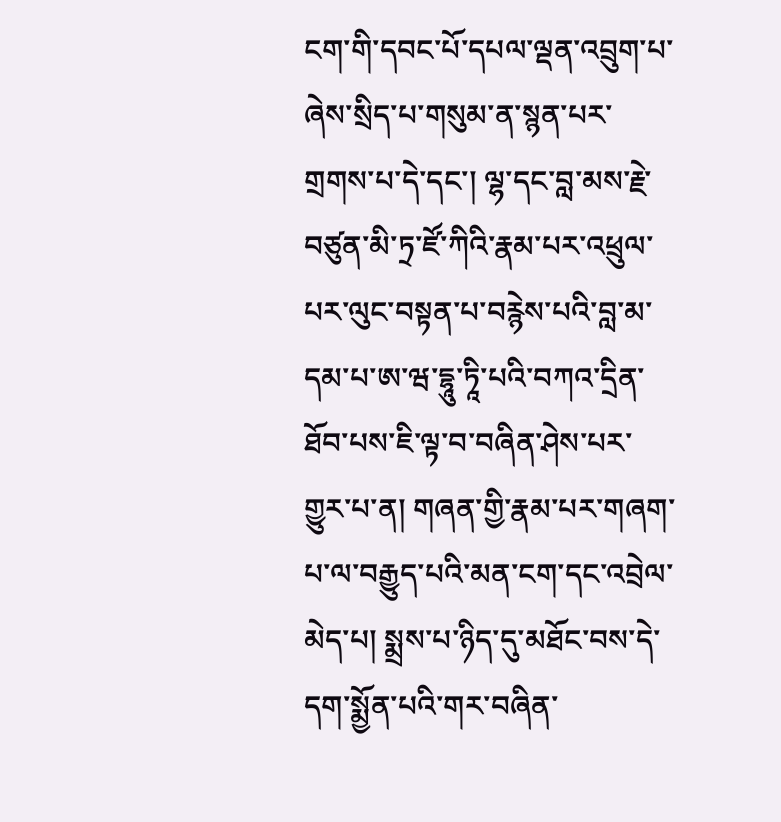ངག་གི་དབང་པོ་དཔལ་ལྡན་འབྲུག་པ་ཞེས་སྲིད་པ་གསུམ་ན་སྙན་པར་གྲགས་པ་དེ་དང་། ལྷ་དང་བླ་མས་རྗེ་བཙུན་མི་ཏྲ་ཛོ་ཀིའི་རྣམ་པར་འཕྲུལ་པར་ལུང་བསྟན་པ་བརྙེས་པའི་བླ་མ་དམ་པ་ཨ་ཝ་དྷཱུ་ཏཱི་པའི་བཀའ་དྲིན་ཐོབ་པས་ཇི་ལྟ་བ་བཞིན་ཤེས་པར་གྱུར་པ་ན། གཞན་གྱི་རྣམ་པར་གཞག་པ་ལ་བརྒྱུད་པའི་མན་ངག་དང་འབྲེལ་མེད་པ། སྨྲས་པ་ཉིད་དུ་མཐོང་བས་དེ་དག་སྨྱོན་པའི་གར་བཞིན་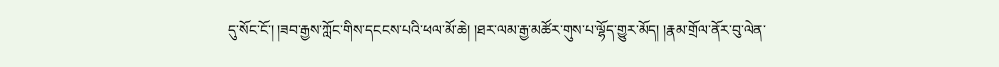དུ་སོང་ངོ་། །ཟབ་རྒྱས་ཀློང་གིས་དངངས་པའི་ཕལ་མོ་ཆེ། །ཐར་ལམ་རྒྱ་མཚོར་གུས་པ་ལྷོད་གྱུར་མོད། །རྣམ་གྲོལ་ནོར་བུ་ལེན་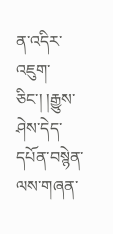ན་འདིར་འཇུག་ཅིང་། །རྒྱུས་ཤེས་དེད་དཔོན་བསྙེན་ལས་གཞན་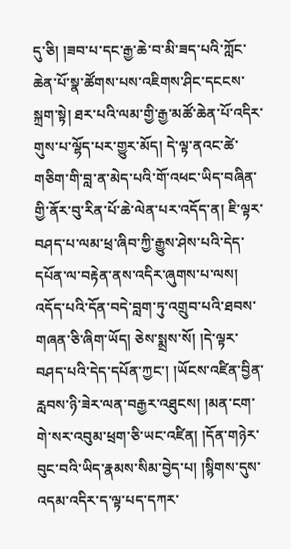དུ་ཅི། །ཟབ་པ་དང་རྒྱ་ཆེ་བ་མི་ཟད་པའི་ཀློང་ཆེན་པོ་སྣ་ཚོགས་པས་འཇིགས་ཤིང་དངངས་སྐྲག་སྟེ། ཐར་པའི་ལམ་གྱི་རྒྱ་མཚོ་ཆེན་པོ་འདིར་གུས་པ་ལྷོད་པར་གྱུར་མོད། དེ་ལྟ་ནའང་ཚེ་གཅིག་གི་བླ་ན་མེད་པའི་གོ་འཕང་ཡིད་བཞིན་གྱི་ནོར་བུ་རིན་པོ་ཆེ་ལེན་པར་འདོད་ན། ཇི་ལྟར་བཤད་པ་ལམ་ཕྲ་ཞིབ་ཀྱི་རྒྱུས་ཤེས་པའི་དེད་དཔོན་ལ་བརྟེན་ནས་འདིར་ཞུགས་པ་ལས། འདོད་པའི་དོན་བདེ་བླག་ཏུ་འགྲུབ་པའི་ཐབས་གཞན་ཅི་ཞིག་ཡོད། ཅེས་སྨྲས་སོ། །དེ་ལྟར་བཤད་པའི་དེད་དཔོན་ཀྱང་། །ཡོངས་འཛིན་བྱིན་རླབས་ཉི་ཟེར་ལན་བརྒྱར་འཐུངས། །མན་ངག་གེ་སར་འབུམ་ཕྲག་ཅི་ཡང་འཛིན། །དོན་གཉེར་བུང་བའི་ཡིད་རྣམས་སིམ་བྱེད་པ། །སྙིགས་དུས་འདམ་འདིར་ད་ལྟ་པད་དཀར་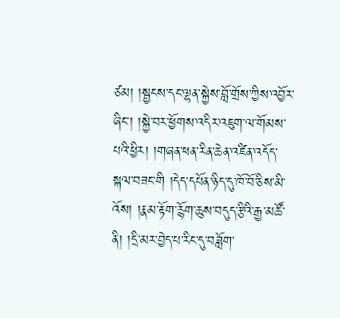ཙམ། །སྦྱངས་དང་ལྷན་སྐྱེས་བློ་གྲོས་ཀྱིས་འབྱོར་ཞིང་། །སྐྱེ་བར་ཕྱོགས་འདིར་འཇུག་ལ་གོམས་པའི་ཕྱིར། །གཞན་ཕན་རིན་ཆེན་འཛིན་འདོད་སྐལ་བཟང་གི །དེད་དཔོན་ཉིད་དུ་ཁོ་བོ་ཅིས་མི་འོས། །རྣམ་རྟོག་རྙོག་ཆུས་བདུད་རྩིའི་རྒྱ་མཚོ་ནི། །དྲི་མར་བྱེད་པ་རིང་དུ་བཟློག་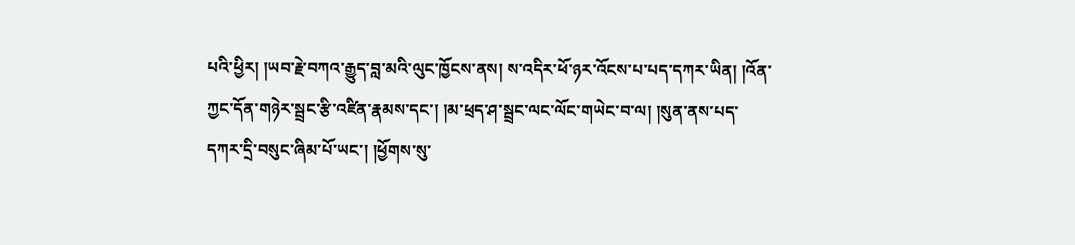པའི་ཕྱིར། །ཡབ་རྗེ་བཀའ་རྒྱུད་བླ་མའི་ལུང་ཁྱོངས་ནས། ས་འདིར་ཕོ་ཉར་འོངས་པ་པད་དཀར་ཡིན། །འོན་ཀྱང་དོན་གཉེར་སྦྲང་རྩི་འཛིན་རྣམས་དང་། །མ་ཕྲད་ཤ་སྦྲང་ལང་ལོང་གཡེང་བ་ལ། །སུན་ནས་པད་དཀར་དྲི་བསུང་ཞིམ་པོ་ཡང་། །ཕྱོགས་སུ་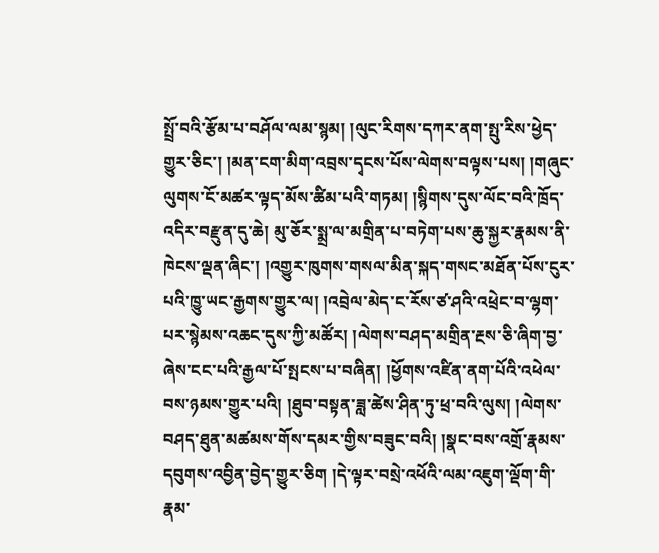སྤྲོ་བའི་རྩོམ་པ་བཤོལ་ལམ་སྙམ། །ལུང་རིགས་དཀར་ནག་སྤུ་རིས་ཕྱེད་གྱུར་ཅིང་། །མན་ངག་མིག་འབྲས་དྭངས་པོས་ལེགས་བལྟས་པས། །གཞུང་ལུགས་ངོ་མཚར་ལྟད་མོས་ཚིམ་པའི་གཏམ། །སྙིགས་དུས་ལོང་བའི་ཁྲོད་འདིར་བརྫུན་དུ་ཆེ། མུ་ཅོར་སྨྲ་ལ་མགྲིན་པ་བཏེག་པས་ཆུ་སྐྱར་རྣམས་ནི་ཁེངས་ལྡན་ཞིང་། །འགྱུར་ཁུགས་གསལ་མིན་སྐད་གསང་མཐོན་པོས་ངུར་པའི་ཁྱུ་ཡང་རྒྱགས་གྱུར་ལ། །འབྲེལ་མེད་ང་རོས་ཙ་ཤའི་འཕྲེང་བ་ལྷག་པར་སྙེམས་འཆང་དུས་ཀྱི་མཚོར། །ལེགས་བཤད་མགྲིན་རྔས་ཅི་ཞིག་བྱ་ཞེས་ངང་པའི་རྒྱལ་པོ་སྤངས་པ་བཞིན། །ཕྱོགས་འཛིན་ནག་པོའི་འཕེལ་བས་ཉམས་གྱུར་པའི། །ཐུབ་བསྟན་ཟླ་ཚེས་ཤིན་ཏུ་ཕྲ་བའི་ལུས། །ལེགས་བཤད་ཐུན་མཚམས་གོས་དམར་གྱིས་བཟུང་བའི། །སྣང་བས་འགྲོ་རྣམས་དབུགས་འབྱིན་བྱེད་གྱུར་ཅིག །དེ་ལྟར་བསྲེ་འཕོའི་ལམ་འཇུག་ལྡོག་གི་རྣམ་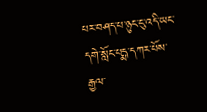པར་བཤད་པ་ཉུང་ངུ་འདི་ཡང་དགེ་སློང་པདྨ་དཀར་པོས་རྒྱལ་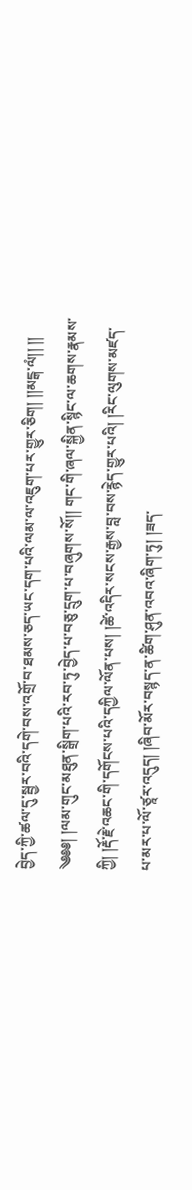བྱེད་ཀྱི་ཚལ་དུ་སྦྱར་བའི་དགེ་བས་འགྲོ་བ་ཐམས་ཅད་ཡང་དག་པའི་ལམ་ལ་འཇུག་པར་གྱུར་ཅིག། །།མངྒ་ལཾ།། །། ༄༅༅། །ལམ་གུང་མཐུན་སྒྲིག་པའི་རབ་ཏུ་བྱེད་པ་བཅུ་དྲུག་པ་བཞུགས་སོ།། གང་གི་ཞལ་སྐྱིན་སྙིང་ལ་ཆགས་རྣམས་ཀྱི། །རྡོ་རྗེ་འཆང་གི་དགོངས་པའི་དཀྱིལ་ལོན་པས། །ཚེ་འདིར་སངས་རྒྱས་བླ་བས་རྙེད་གྱུར་པའི། །རིང་ལུགས་མཛད་པ་མར་པ་ལོ་ཙཱར་འདུད། །ཞིབ་མོར་བསྙད་ན་ཚིག་ཤུན་འབའ་ཞིག་ཏུ། །ཟད་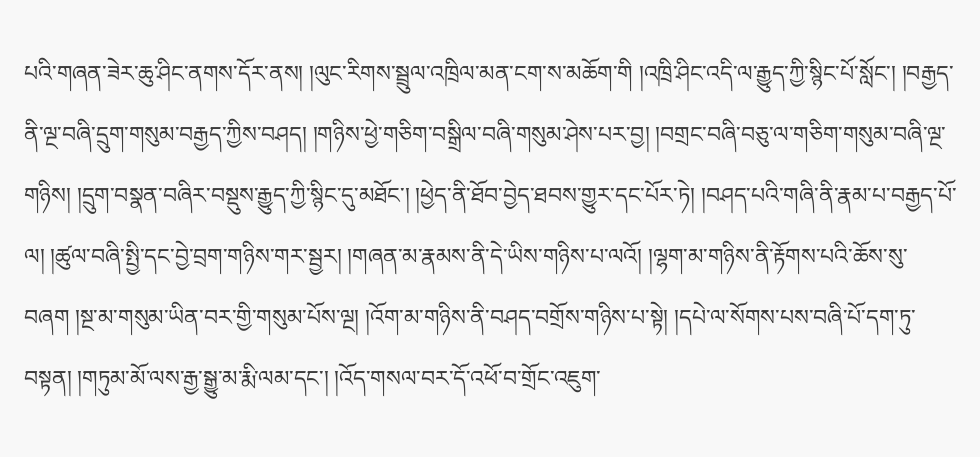པའི་གཞན་ཟེར་ཆུ་ཤིང་ནགས་དོར་ནས། །ལུང་རིགས་སྦྲུལ་འཁྲིལ་མན་ངག་ས་མཆོག་གི །འཁྲི་ཤིང་འདི་ལ་རྒྱུད་ཀྱི་སྙིང་པོ་སློང་། །བརྒྱད་ནི་ལྔ་བཞི་དྲུག་གསུམ་བརྒྱད་ཀྱིས་བཤད། །གཉིས་ཕྱེ་གཅིག་བསྒྲིལ་བཞི་གསུམ་ཤེས་པར་བྱ། །བགྲང་བཞི་བཅུ་ལ་གཅིག་གསུམ་བཞི་ལྔ་གཉིས། །དྲུག་བསྣན་བཞིར་བསྡུས་རྒྱུད་ཀྱི་སྙིང་དུ་མཐོང་། །ཕྱེད་ནི་ཐོབ་བྱེད་ཐབས་གྱུར་དང་པོར་ཏེ། །བཤད་པའི་གཞི་ནི་རྣམ་པ་བརྒྱད་པོ་ལ། །ཚུལ་བཞི་སྤྱི་དང་བྱེ་བྲག་གཉིས་གར་སྦྱར། །གཞན་མ་རྣམས་ནི་དེ་ཡིས་གཉིས་པ་ལའོ། །ལྷག་མ་གཉིས་ནི་རྟོགས་པའི་ཆོས་སུ་བཞག །སྔ་མ་གསུམ་ཡིན་བར་གྱི་གསུམ་པོས་ལྔ། །འོག་མ་གཉིས་ནི་བཤད་བགྲོས་གཉིས་པ་སྟེ། །དཔེ་ལ་སོགས་པས་བཞི་པོ་དག་ཏུ་བསྟན། །གཏུམ་མོ་ལས་རྒྱ་སྒྱུ་མ་རྨི་ལམ་དང་། །འོད་གསལ་བར་དོ་འཕོ་བ་གྲོང་འཇུག་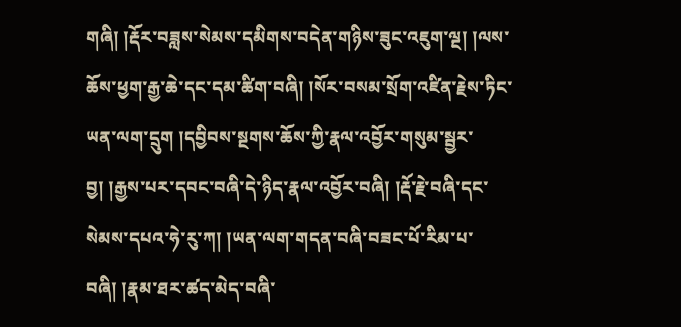གཞི། །རྡོར་བཟླས་སེམས་དམིགས་བདེན་གཉིས་ཟུང་འཇུག་ལྔ། །ལས་ཆོས་ཕྱག་རྒྱ་ཆེ་དང་དམ་ཚིག་བཞི། །སོར་བསམ་སྲོག་འཛིན་རྗེས་ཏིང་ཡན་ལག་དྲུག །དབྱིབས་སྔགས་ཆོས་ཀྱི་རྣལ་འབྱོར་གསུམ་སྦྱར་བྱ། །རྒྱས་པར་དབང་བཞི་དེ་ཉིད་རྣལ་འབྱོར་བཞི། །རྡོ་རྗེ་བཞི་དང་སེམས་དཔའ་ཧེ་རུ་ཀ། །ཡན་ལག་གདན་བཞི་བཟང་པོ་རིམ་པ་བཞི། །རྣམ་ཐར་ཚད་མེད་བཞི་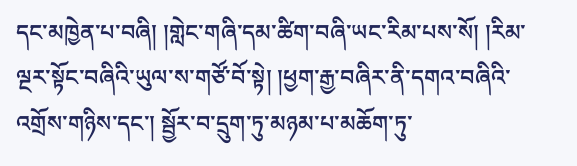དང་མཁྱེན་པ་བཞི། །གླེང་གཞི་དམ་ཚིག་བཞི་ཡང་རིམ་པས་སོ། །རིམ་ལྔར་སྟོང་བཞིའི་ཡུལ་ས་གཙོ་བོ་སྟེ། །ཕྱག་རྒྱ་བཞིར་ནི་དགའ་བཞིའི་འགྲོས་གཉིས་དང་། སྦྱོར་བ་དྲུག་ཏུ་མཉམ་པ་མཆོག་ཏུ་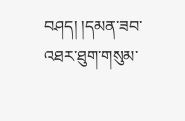བཤད། །དམན་ཟབ་འཐར་ཐུག་གསུམ་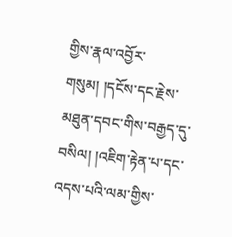གྱིས་རྣལ་འབྱོར་གསུམ། །དངོས་དང་རྗེས་མཐུན་དབང་གིས་བརྒྱད་དུ་བསིལ། །འཇིག་རྟེན་པ་དང་འདས་པའི་ལམ་གྱིས་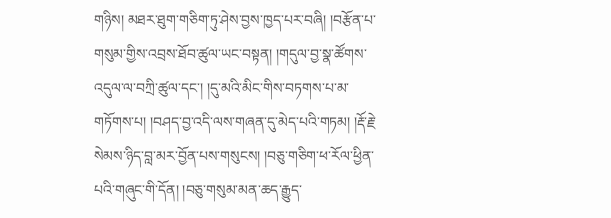གཉིས། མཐར་ཐུག་གཅིག་ཏུ་ཤེས་བྱས་ཁྱད་པར་བཞི། །བརྩོན་པ་གསུམ་གྱིས་འབྲས་ཐོབ་ཚུལ་ཡང་བསྟན། །གདུལ་བྱ་སྣ་ཚོགས་འདུལ་ལ་བཀྲི་ཚུལ་དང་། །དུ་མའི་མིང་གིས་བཏགས་པ་མ་གཏོགས་པ། །བཤད་བྱ་འདི་ལས་གཞན་དུ་མེད་པའི་གཏམ། །རྡོ་རྗེ་སེམས་ཉིད་བླ་མར་བྱོན་པས་གསུངས། །བཅུ་གཅིག་ཕ་རོལ་ཕྱིན་པའི་གཞུང་གི་དོན། །བཅུ་གསུམ་མན་ཆད་རྒྱུད་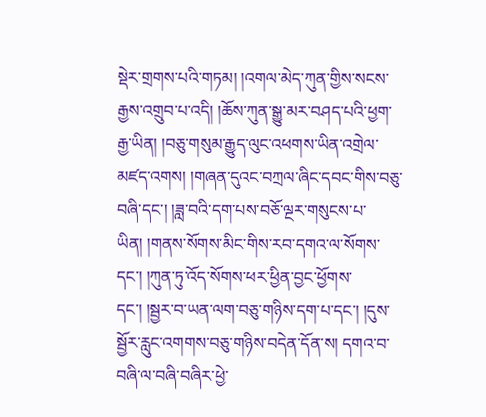སྡེར་གྲགས་པའི་གཏམ། །འགལ་མེད་ཀུན་གྱིས་སངས་རྒྱས་འགྲུབ་པ་འདི། །ཆོས་ཀུན་སྒྱུ་མར་བཤད་པའི་ཕྱག་རྒྱ་ཡིན། །བཅུ་གསུམ་རྒྱུད་ལུང་འཕགས་ཡིན་འགྲེལ་མཛད་འགས། །གཞན་དུའང་བཀྲལ་ཞིང་དབང་གིས་བཅུ་བཞི་དང་། །ཟླ་བའི་དག་པས་བཅོ་ལྔར་གསུངས་པ་ཡིན། །གནས་སོགས་མིང་གིས་རབ་དགའ་ལ་སོགས་དང་། །ཀུན་ཏུ་འོད་སོགས་ཕར་ཕྱིན་བྱང་ཕྱོགས་དང་། །སྦྱར་བ་ཡན་ལག་བཅུ་གཉིས་དག་པ་དང་། །དུས་སྦྱོར་རླུང་འགགས་བཅུ་གཉིས་བདེན་དོན་ས། དགའ་བ་བཞི་ལ་བཞི་བཞིར་ཕྱེ་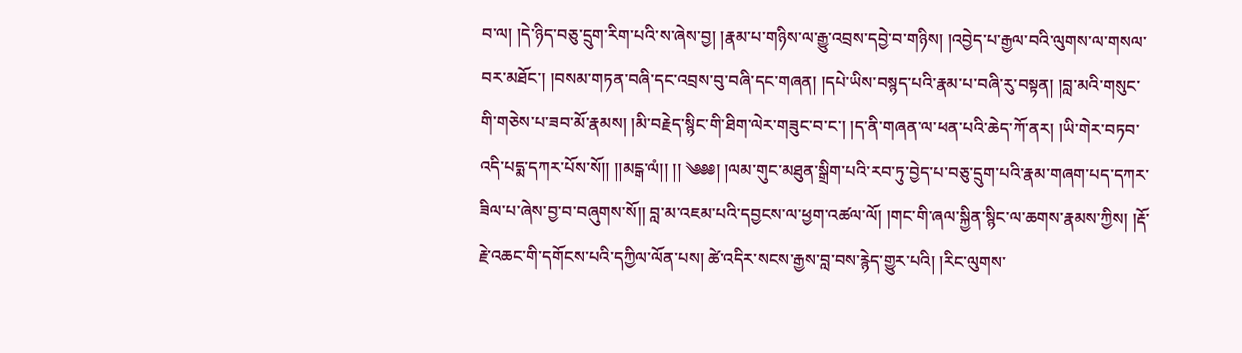བ་ལ། །དེ་ཉིད་བཅུ་དྲུག་རིག་པའི་ས་ཞེས་བྱ། །རྣམ་པ་གཉིས་ལ་རྒྱུ་འབྲས་དབྱེ་བ་གཉིས། །འབྱེད་པ་རྒྱལ་བའི་ལུགས་ལ་གསལ་བར་མཐོང་། །བསམ་གཏན་བཞི་དང་འབྲས་བུ་བཞི་དང་གཞན། །དཔེ་ཡིས་བསྙད་པའི་རྣམ་པ་བཞི་རུ་བསྟན། །བླ་མའི་གསུང་གི་གཅེས་པ་ཟབ་མོ་རྣམས། །མི་བརྗེད་སྙིང་གི་ཐིག་ལེར་གཟུང་བ་ང་། །ད་ནི་གཞན་ལ་ཕན་པའི་ཆེད་ཀོ་ནར། །ཡི་གེར་བཏབ་འདི་པདྨ་དཀར་པོས་སོ།། །།མངྒ་ལཾ།། །། ༄༅༅། །ལམ་གུང་མཐུན་སྒྲིག་པའི་རབ་ཏུ་བྱེད་པ་བཅུ་དྲུག་པའི་རྣམ་གཞག་པད་དཀར་ཟིལ་པ་ཞེས་བྱ་བ་བཞུགས་སོ།། བླ་མ་འཇམ་པའི་དབྱངས་ལ་ཕྱག་འཚལ་ལོ། །གང་གི་ཞལ་སྐྱིན་སྙིང་ལ་ཆགས་རྣམས་ཀྱིས། །རྡོ་རྗེ་འཆང་གི་དགོངས་པའི་དཀྱིལ་ལོན་པས། ཚེ་འདིར་སངས་རྒྱས་བླ་བས་རྙེད་གྱུར་པའི། །རིང་ལུགས་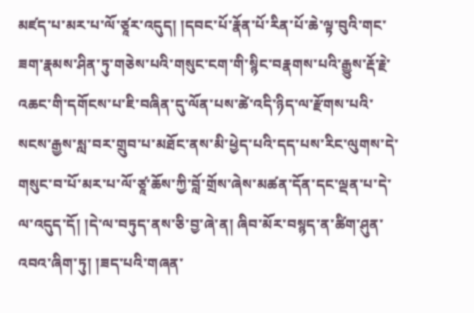མཛད་པ་མར་པ་ལོ་ཙཱར་འདུད། །དབང་པོ་རྣོན་པོ་རིན་པོ་ཆེ་ལྟ་བུའི་གང་ཟག་རྣམས་ཤིན་ཏུ་གཅེས་པའི་གསུང་ངག་གི་སྙིང་བརྣགས་པའི་རྒྱུས་རྡོ་རྗེ་འཆང་གི་དགོངས་པ་ཇི་བཞིན་དུ་ལོན་པས་ཚེ་འདི་ཉིད་ལ་རྫོགས་པའི་སངས་རྒྱས་སླ་བར་གྲུབ་པ་མཐོང་ནས་མི་ཕྱེད་པའི་དད་པས་རིང་ལུགས་དེ་གསུང་བ་པོ་མར་པ་ལོ་ཙཱ་ཆོས་ཀྱི་བློ་གྲོས་ཞེས་མཚན་དོན་དང་ལྡན་པ་དེ་ལ་འདུད་དོ། །དེ་ལ་བཏུད་ནས་ཅི་བྱ་ཞེ་ན། ཞིབ་མོར་བསྙད་ན་ཚིག་ཤུན་འབའ་ཞིག་ཏུ། །ཟད་པའི་གཞན་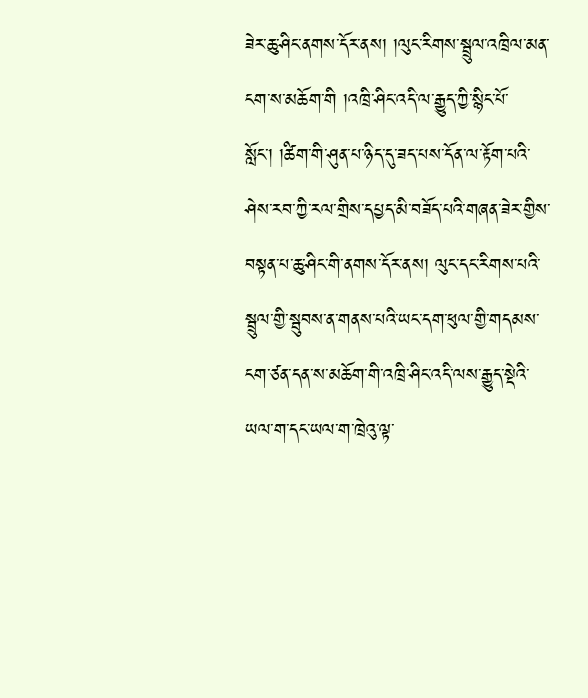ཟེར་ཆུ་ཤིང་ནགས་དོར་ནས། །ལུང་རིགས་སྦྲུལ་འཁྲིལ་མན་ངག་ས་མཆོག་གི །འཁྲི་ཤིང་འདི་ལ་རྒྱུད་ཀྱི་སྙིང་པོ་སློང་། །ཚིག་གི་ཤུན་པ་ཉིད་དུ་ཟད་པས་དོན་ལ་རྟོག་པའི་ཤེས་རབ་ཀྱི་རལ་གྲིས་དཔྱད་མི་བཟོད་པའི་གཞན་ཟེར་གྱིས་བསྟན་པ་ཆུ་ཤིང་གི་ནགས་དོར་ནས། ལུང་དང་རིགས་པའི་སྦྲུལ་གྱི་སྦུབས་ན་གནས་པའི་ཡང་དག་ཕུལ་གྱི་གདམས་ངག་ཙན་དན་ས་མཆོག་གི་འཁྲི་ཤིང་འདི་ལས་རྒྱུད་སྡེའི་ཡལ་ག་དང་ཡལ་ག་ཁྲེའུ་ལྟ་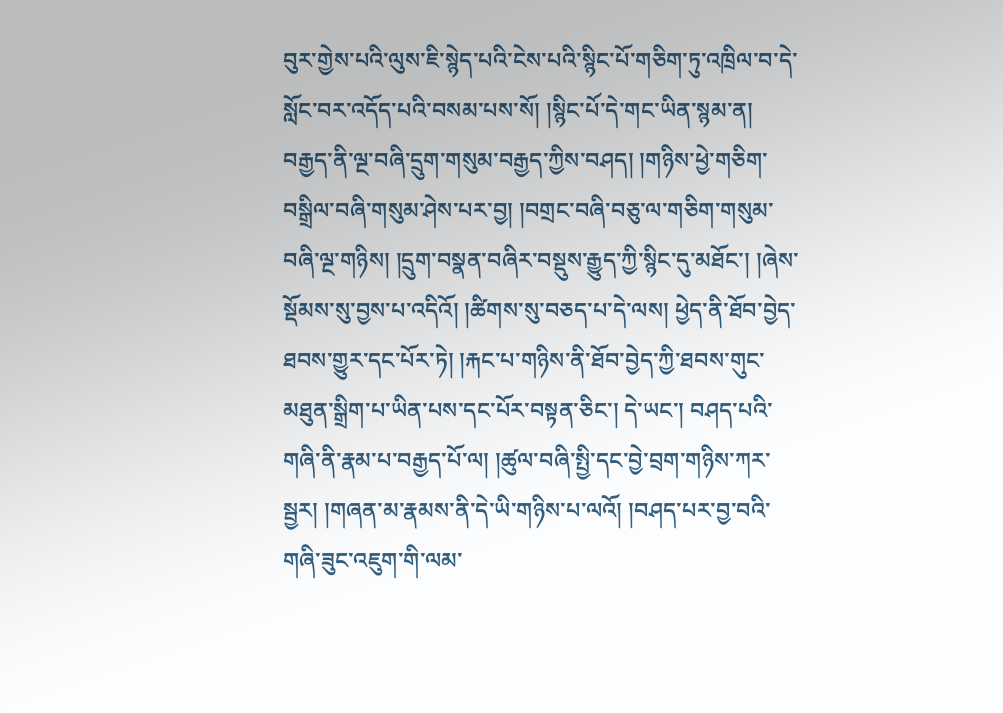བུར་གྱེས་པའི་ལུས་ཇི་སྙེད་པའི་ངེས་པའི་སྙིང་པོ་གཅིག་ཏུ་འཁྲིལ་བ་དེ་སློང་བར་འདོད་པའི་བསམ་པས་སོ། །སྙིང་པོ་དེ་གང་ཡིན་སྙམ་ན། བརྒྱད་ནི་ལྔ་བཞི་དྲུག་གསུམ་བརྒྱད་ཀྱིས་བཤད། །གཉིས་ཕྱེ་གཅིག་བསྒྲིལ་བཞི་གསུམ་ཤེས་པར་བྱ། །བགྲང་བཞི་བཅུ་ལ་གཅིག་གསུམ་བཞི་ལྔ་གཉིས། །དྲུག་བསྣན་བཞིར་བསྡུས་རྒྱུད་ཀྱི་སྙིང་དུ་མཐོང་། །ཞེས་སྡོམས་སུ་བྱས་པ་འདིའོ། །ཚིགས་སུ་བཅད་པ་དེ་ལས། ཕྱེད་ནི་ཐོབ་བྱེད་ཐབས་གྱུར་དང་པོར་ཏེ། །རྐང་པ་གཉིས་ནི་ཐོབ་བྱེད་ཀྱི་ཐབས་གུང་མཐུན་སྒྲིག་པ་ཡིན་པས་དང་པོར་བསྟན་ཅིང་། དེ་ཡང་། བཤད་པའི་གཞི་ནི་རྣམ་པ་བརྒྱད་པོ་ལ། །ཚུལ་བཞི་སྤྱི་དང་བྱེ་བྲག་གཉིས་ཀར་སྦྱར། །གཞན་མ་རྣམས་ནི་དེ་ཡི་གཉིས་པ་ལའོ། །བཤད་པར་བྱ་བའི་གཞི་ཟུང་འཇུག་གི་ལམ་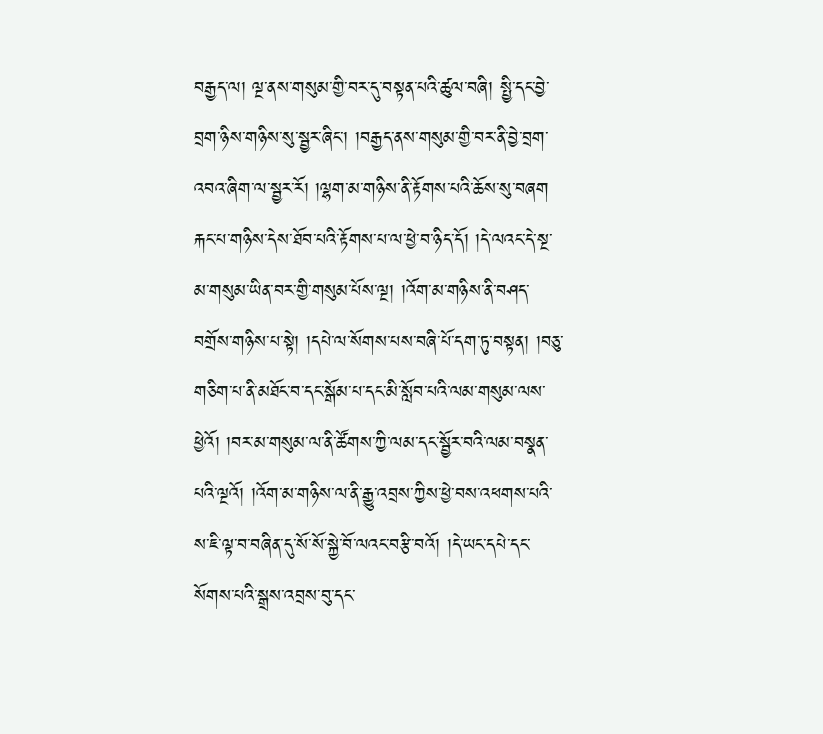བརྒྱད་ལ། ལྔ་ནས་གསུམ་གྱི་བར་དུ་བསྟན་པའི་ཚུལ་བཞི། སྤྱི་དང་བྱེ་བྲག་ཉིས་གཉིས་སུ་སྦྱར་ཞིང་། །བརྒྱད་ནས་གསུམ་གྱི་བར་ནི་བྱེ་བྲག་འབའ་ཞིག་ལ་སྦྱར་རོ། །ལྷག་མ་གཉིས་ནི་རྟོགས་པའི་ཆོས་སུ་བཞག རྐང་པ་གཉིས་དེས་ཐོབ་པའི་རྟོགས་པ་ལ་ཕྱེ་བ་ཉིད་དོ། །དེ་ལའང་དེ་སྔ་མ་གསུམ་ཡིན་བར་གྱི་གསུམ་པོས་ལྔ། །འོག་མ་གཉིས་ནི་བཤད་བགྲོས་གཉིས་པ་སྟེ། །དཔེ་ལ་སོགས་པས་བཞི་པོ་དག་ཏུ་བསྟན། །བཅུ་གཅིག་པ་ནི་མཐོང་བ་དང་སྒོམ་པ་དང་མི་སློབ་པའི་ལམ་གསུམ་ལས་ཕྱེའོ། །བར་མ་གསུམ་ལ་ནི་ཚོགས་ཀྱི་ལམ་དང་སྦྱོར་བའི་ལམ་བསྣན་པའི་ལྔའོ། །འོག་མ་གཉིས་ལ་ནི་རྒྱུ་འབྲས་ཀྱིས་ཕྱེ་བས་འཕགས་པའི་ས་ཇི་ལྟ་བ་བཞིན་དུ་སོ་སོ་སྐྱེ་བོ་ལའང་བརྩི་བའོ། །དེ་ཡང་དཔེ་དང་སོགས་པའི་སྒྲས་འབྲས་བུ་དང་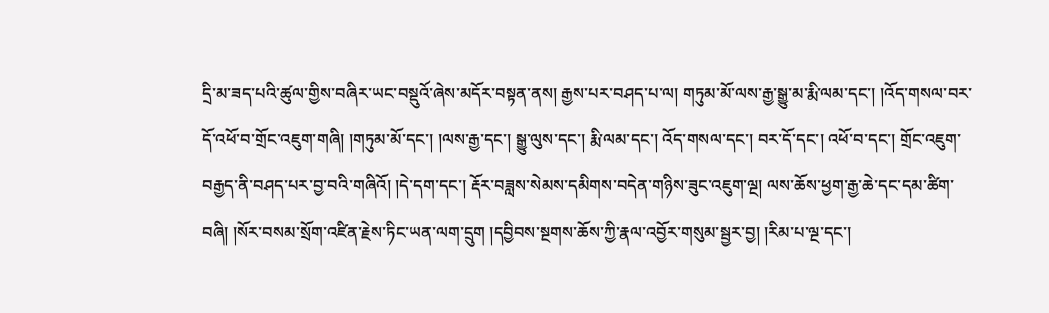དྲི་མ་ཟད་པའི་ཚུལ་གྱིས་བཞིར་ཡང་བསྡུའོ་ཞེས་མདོར་བསྟན་ནས། རྒྱས་པར་བཤད་པ་ལ། གཏུམ་མོ་ལས་རྒྱ་སྒྱུ་མ་རྨི་ལམ་དང་། །འོད་གསལ་བར་དོ་འཕོ་བ་གྲོང་འཇུག་གཞི། །གཏུམ་མོ་དང་། །ལས་རྒྱ་དང་། སྒྱུ་ལུས་དང་། རྨི་ལམ་དང་། འོད་གསལ་དང་། བར་དོ་དང་། འཕོ་བ་དང་། གྲོང་འཇུག་བརྒྱད་ནི་བཤད་པར་བྱ་བའི་གཞིའོ། །དེ་དག་དང་། རྡོར་བཟླས་སེམས་དམིགས་བདེན་གཉིས་ཟུང་འཇུག་ལྔ། ལས་ཆོས་ཕྱག་རྒྱ་ཆེ་དང་དམ་ཚིག་བཞི། །སོར་བསམ་སྲོག་འཛིན་རྗེས་ཏིང་ཡན་ལག་དྲུག །དབྱིབས་སྔགས་ཆོས་ཀྱི་རྣལ་འབྱོར་གསུམ་སྦྱར་བྱ། །རིམ་པ་ལྔ་དང་།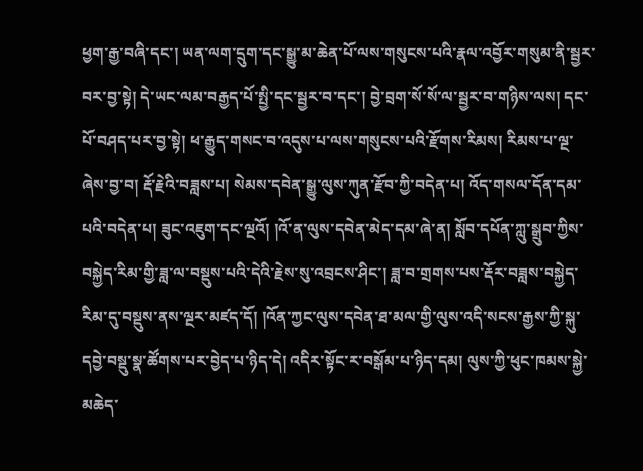ཕྱག་རྒྱ་བཞི་དང་། ཡན་ལག་དྲུག་དང་སྒྱུ་མ་ཆེན་པོ་ལས་གསུངས་པའི་རྣལ་འབྱོར་གསུམ་ནི་སྦྱར་བར་བྱ་སྟེ། དེ་ཡང་ལམ་བརྒྱད་པོ་སྤྱི་དང་སྦྱར་བ་དང་། བྱེ་བྲག་སོ་སོ་ལ་སྦྱར་བ་གཉིས་ལས། དང་པོ་བཤད་པར་བྱ་སྟེ། ཕ་རྒྱུད་གསང་བ་འདུས་པ་ལས་གསུངས་པའི་རྫོགས་རིམས། རིམས་པ་ལྔ་ཞེས་བྱ་བ། རྡོ་རྗེའི་བཟླས་པ། སེམས་དབེན་སྒྱུ་ལུས་ཀུན་རྫོབ་ཀྱི་བདེན་པ། འོད་གསལ་དོན་དམ་པའི་བདེན་པ། ཟུང་འཇུག་དང་ལྔའོ། །འོ་ན་ལུས་དབེན་མེད་དམ་ཞེ་ན། སློབ་དཔོན་ཀླུ་སྒྲུབ་ཀྱིས་བསྐྱེད་རིམ་གྱི་ཟླ་ལ་བསྡུས་པའི་དེའི་རྗེས་སུ་འབྲངས་ཤིང་། ཟླ་བ་གྲགས་པས་རྡོར་བཟླས་བསྐྱེད་རིམ་དུ་བསྡུས་ནས་ལྔར་མཛད་དོ། །འོན་ཀྱང་ལུས་དབེན་ཐ་མལ་གྱི་ལུས་འདི་སངས་རྒྱས་ཀྱི་སྐུ་དབྱེ་བསྡུ་སྣ་ཚོགས་པར་བྱེད་པ་ཉིད་དེ། འདིར་སྟོང་ར་བསྒོམ་པ་ཉིད་དམ། ལུས་ཀྱི་ཕུང་ཁམས་སྐྱེ་མཆེད་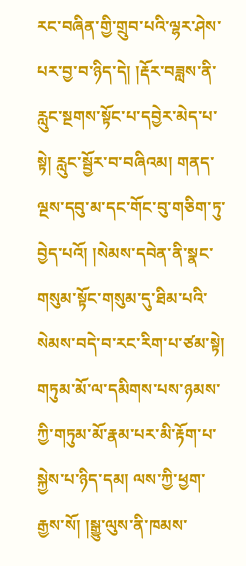རང་བཞིན་གྱི་གྲུབ་པའི་ལྷར་ཤེས་པར་བྱ་བ་ཉིད་དེ། །རྡོར་བཟླས་ནི་རླུང་སྔགས་སྟོང་པ་དབྱེར་མེད་པ་སྟེ། རླུང་སྦྱོར་བ་བཞིའམ། གནད་ལྔས་དབུ་མ་དང་གོང་བུ་གཅིག་ཏུ་བྱེད་པའོ། །སེམས་དབེན་ནི་སྣང་གསུམ་སྟོང་གསུམ་དུ་ཐིམ་པའི་སེམས་བདེ་བ་རང་རིག་པ་ཙམ་སྟེ། གཏུམ་མོ་ལ་དམིགས་པས་ཉམས་ཀྱི་གཏུམ་མོ་རྣམ་པར་མི་རྟོག་པ་སྐྱེས་པ་ཉིད་དམ། ལས་ཀྱི་ཕྱག་རྒྱས་སོ། །སྒྱུ་ལུས་ནི་ཁམས་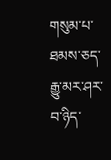གསུམ་པ་ཐམས་ཅད་རྒྱུ་མར་ཤར་བ་ཉིད་